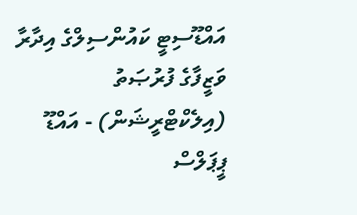އައްޑޫސިޓީ ކައުންސިލްގެ އިދާރާ
ވަޒީފާގެ ފުރުޞަތު (އިލެކްޓްރީޝަން) - އައްޑޫ ޕީޕަލްސް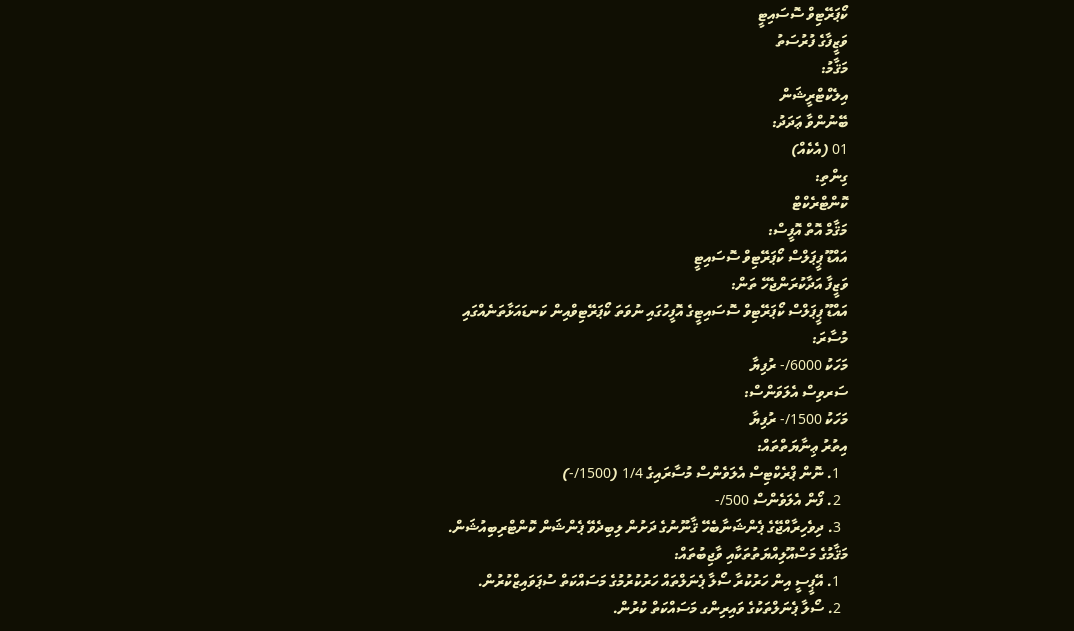ކޯޕަރޭޓިވް ސޮސައިޓީ
ވަޒީފާގެ ފުރުސަތު
މަޤާމު:
އިލެކްޓްރީޝަން
ބޭނުންވާ ޢަދަދު:
01 (އެކެއް)
ގިންތި:
ކޮންޓްރެކްޓް
މަޤާމް އޮތް އޮފީސް:
އައްޑޫ ޕީޕަލްސް ކޯޕަރޭޓިވް ސޮސައިޓީ
ވަޒީފާ އަދާކުރަންޖެހޭ ތަން:
އައްޑޫ ޕީޕަލްސް ކޯޕަރޭޓިވް ސޮސައިޓީގެ އޮފީހުގައި ނުވަތަ ކޯޕަރޭޓިވްއިން ކަނޑައަޅާތަނެއްގައި
މުސާރަ:
މަހަކު 6000/- ރުފިޔާ
ސަރވިސް އެލަވަންސް:
މަހަކު 1500/- ރުފިޔާ
އިތުރު ޢިނާޔަތްތައް:
  1. ނޮން ޕްރެކްޓިސް އެލަވެންސް މުސާރައިގެ 1/4 (1500/-)
  2. ފޯން އެލަވެންސް 500/-
  3. ދިވެހިރާއްޖޭގެ ޕެންޝަނާބެހޭ ޤާނޫނުގެ ދަށުން ލިބިދެވޭ ޕެންޝަން ކޮންޓްރިބިއުޝަން.
މަޤާމުގެ މަސްއޫލިއްޔަތުތަކާއި ވާޖިބުތައް:
  1. އޭޕީސީ އިން ހަރުކުރާ ސޯލާ ޕެނަލްތައް ހަރުކުރުމުގެ މަސައްކަތް ސުޕަވައިޒްކުރުން.
  2. ސޯލާ ޕެނަލްތަކުގެ ވައިރިންގ މަސައްކަތް ކުރުން.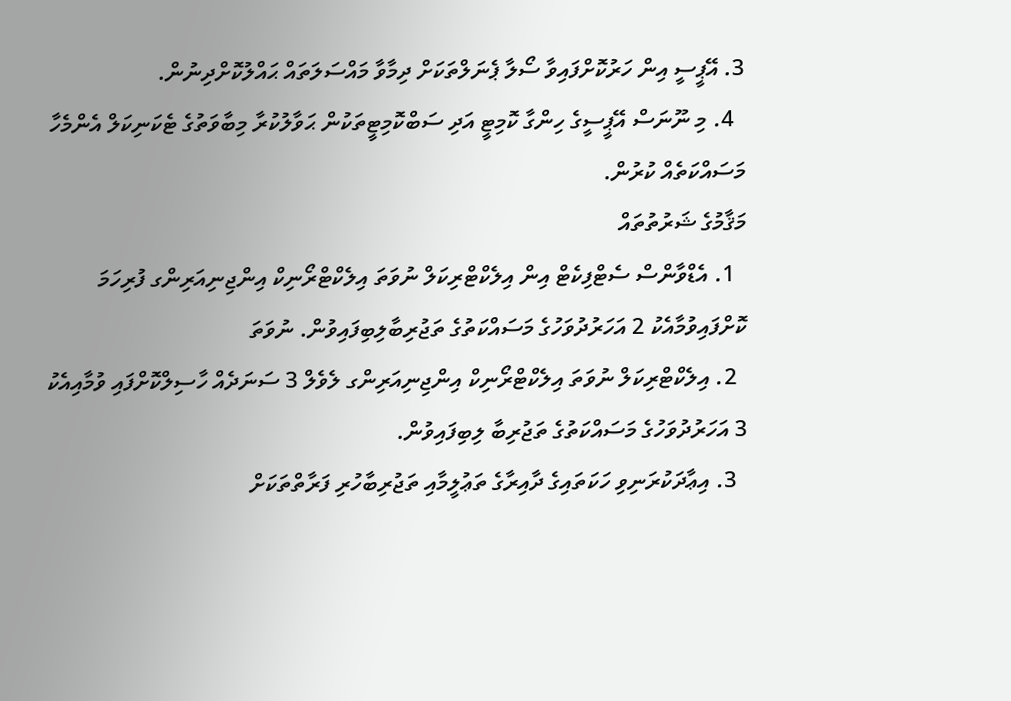3. އޭޕީސީ އިން ހަރުކޮށްފައިވާ ސޯލާ ޕެނަލްތަކަށް ދިމާވާ މައްސަލަތައް ޙައްލުކޮށްދިނުން.
  4. މި ނޫނަސް އޭޕީސީގެ ހިންގާ ކޮމިޓީ އަދި ސަބްކޮމިޓީތަކުން ޙަވާލުކުރާ މިބާވަތުގެ ޓެކަނިކަލް އެންމެހާ މަސައްކަތެއް ކުރުން.
މަޤާމުގެ ޝަރުތުތައް
  1. އެޑްވާންސް ސެޓްފިކެޓް އިން އިލެކްޓްރިކަލް ނުވަތަ އިލެކްޓްރޯނިކް އިންޖިނިއަރިންގ ފުރިހަމަ ކޮށްފައިވުމާއެކު 2 އަހަރުދުވަހުގެ މަސައްކަތުގެ ތަޖުރިބާލިބިފައިވުން. ނުވަތަ
  2. އިލެކްޓްރިކަލް ނުވަތަ އިލެކްޓްރޯނިކް އިންޖިނިއަރިންގ ލެވެލް 3 ސަނަދެއް ހާސިލްކޮށްފައި ވުމާއިއެކު 3 އަހަރުދުވަހުގެ މަސައްކަތުގެ ތަޖުރިބާ ލިބިފައިވުން.
  3. އިޢާދަކުރަނިވި ހަކަތައިގެ ދާއިރާގެ ތަޢުލީމާއި ތަޖުރިބާހުރި ފަރާތްތަކަށް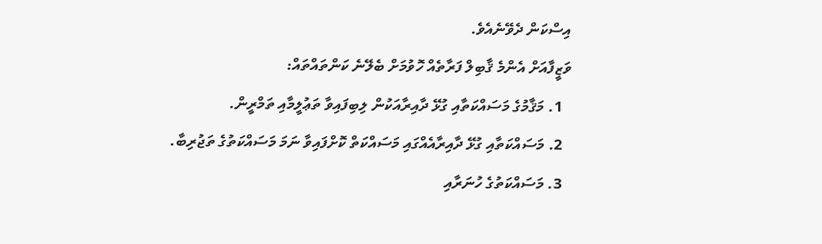އިސްކަން ދެވޭނެއެވެ.
ވަޒީފާއަށް އެންމެ ޤާބިލް ފަރާތެއް ހޮވުމަށް ބެލޭނެ ކަންތައްތައް:
  1. މަޤާމުގެ މަސައްކަތާއި ގުޅޭ ދާއިރާއަކުން ލިބިފައިވާ ތަޢުލީމާއި ތަމްރީން.
  2. މަސައްކަތާއި ގުޅޭ ދާއިރާއެއްގައި މަސައްކަތް ކޮށްފައިވާ ނަމަ މަސައްކަތުގެ ތަޖުރިބާ.
  3. މަސައްކަތުގެ ހުނަރާއި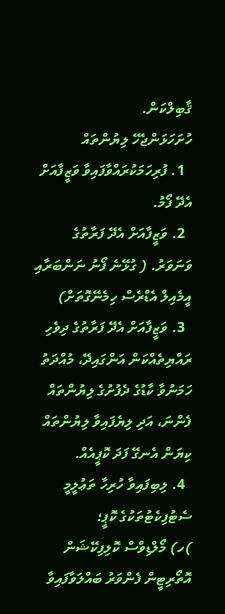ޤާބިލްކަން.
ހުށަހަޅަންޖެހޭ ލިޔުންތައް
  1. ފުރިހަމަކުރައްވާފައިވާ ވަޒީފާއަށް އެދޭ ފޯމު.
  2. ވަޒީފާއަށް އެދޭ ފަރާތުގެ ވަނަވަރު. ( ގުޅޭނެ ފޯނު ނަންބަރާއި އީމެއިލް އެޑްރެސް ހިމެނޭގޮތަށް)
  3. ވަޒީފާއަށް އެދޭ ފަރާތުގެ ދިވެހި ރައްޔިތެއްކަން އަންގައިދޭ، މުއްދަތު ހަމަނުވާ ކާޑުގެ ދެފުށުގެ ލިޔުންތައް ފެންނަ، އަދި ލިޔެފައިވާ ލިޔުންތައް ކިޔަން އެނގޭ ފަދަ ކޮޕީއެއް.
  4. ލިބިފައިވާ ހުރިހާ ތަޢުލީމީ ސެޓުފިކެޓުތަކުގެ ކޮޕީ؛
)ހ) މޯލްޑިވްސް ކޮލިފިކޭޝަން އޮތޯރިޓީން ފެންވަރު ބައްލަވާފައިވާ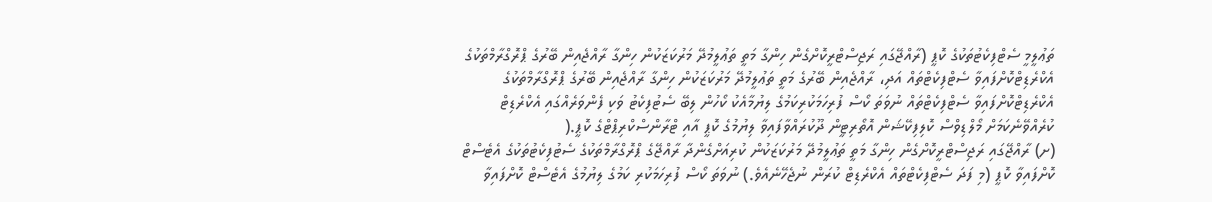ތަޢުލީމީ ސެޓްފިކެޓުތަކުގެ ކޮޕީ (ރާއްޖޭގައި ރަޖިސްޓްރީކޮށްގެން ހިންގާ މަތީ ތަޢުލީމުދޭ މަރުކަޒަކުން ހިންގާ ރާއްޖެއިން ބޭރުގެ ޕްރޮގްރާމްތަކުގެ އެކްރެޑިޓްކޮށްފައިވާ ސެޓްފިކެޓްތައް އަދި، ރާއްޖެއިން ބޭރުގެ މަތީ ތަޢުލީމުދޭ މަރުކަޒަކުން ހިންގާ ރާއްޖެއިން ބޭރުގެ ޕްރޮގްރާމްތަކުގެ އެކްރެޑިޓްކޮށްފައިވާ ސެޓްފިކެޓްތައް ނުވަތަ ކޯސް ފުރިހަމަކުރިކަމުގެ ލިޔުމާއެކު ކޯހުން ލިބޭ ސެޓުފިކެޓު ވަކި ފެންވަރެއްގައި އެކްރެޑިޓް ކުރެއްވޭނެކަމަށް މޯލްޑިވްސް ކޮލިފިކޭޝަން އޮތޯރިޓީން ދޫކުރައްވާފައިވާ ލިޔުމުގެ ކޮޕީ އާއި ޓްރާންސްކްރިޕްޓްގެ ކޮޕީ.(
(ށ) ރާއްޖޭގައި ރަޖިސްޓްރީކޮށްގެން ހިންގާ މަތީ ތަޢުލީމުދޭ މަރުކަޒަކުން ކުރިއަށްގެންދާ ރާއްޖޭގެ ޕްރޮގްރާމްތަކުގެ ސެޓުފިކެޓުތަކުގެ އެޓެސްޓް ކޮށްފައިވާ ކޮޕީ (މި ފަދަ ސެޓްފިކެޓްތައް އެކްރެޑިޓް ކުރަން ނުޖެހޭނެއެވެ.) ނުވަތަ ކޯސް ފުރިހަމަކުރި ކަމުގެ ލިޔުމުގެ އެޓެސްޓް ކޮށްފައިވާ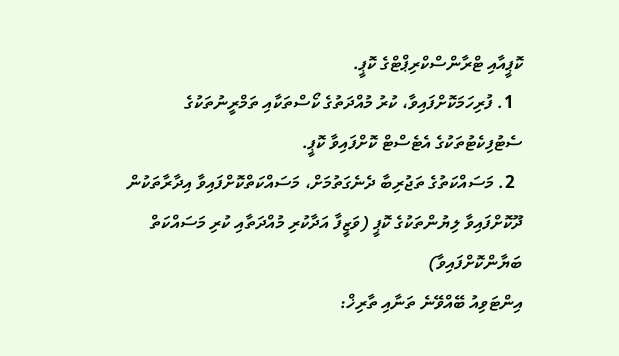ކޮޕީއާއި ޓްރާންސްކްރިޕްޓްގެ ކޮޕީ.
  1. ފުރިހަމަކޮށްފައިވާ، ކުރު މުއްދަތުގެ ކޯސްތަކާއި ތަމްރީނުތަކުގެ ސެޓުފިކެޓުތަކުގެ އެޓެސްޓް ކޮށްފައިވާ ކޮޕީ.
  2. މަސައްކަތުގެ ތަޖުރިބާ ދެނެގަތުމަށް، މަސައްކަތްކޮށްފައިވާ އިދާރާތަކުން ދޫކޮށްފައިވާ ލިޔުންތަކުގެ ކޮޕީ (ވަޒީފާ އަދާކުރި މުއްދަތާއި ކުރި މަސައްކަތް ބަޔާންކޮށްފައިވާ)
އިންޓަވިއު ބޭއްވޭނެ ތަނާއި ތާރިޚް: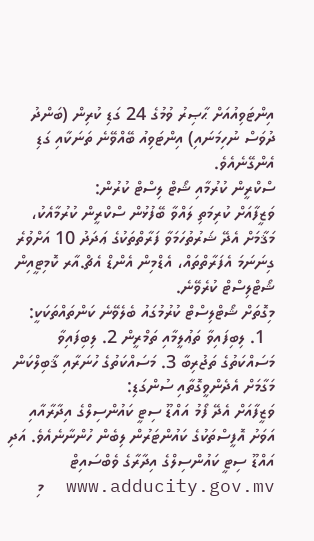އިންޓަވިއުއަށް ޙާޞިރު ވުމުގެ 24 ގަޑި ކުރިން (ބަންދު ދުވަސް ނުހިމަނައި) އިންޓަވިއު ބޭއްވޭނެ ތަނަކާއި ގަޑި އެންގޭނެއެވެ.
ސްކްރީން ކުރުމާއި ޝޯޓް ލިސްޓް ކުރުން:
ވަޒީފާއަށް ކުރިމަތި ލައްވާ ބޭފުޅުން ސްކްރީން ކުރުމާއެކު، މަޤާމަށް އެދޭ ޝަރުތުހަމަވާ ފަރާތްތަކުގެ ޢަދަދު 10 އަށްވުރެ ގިނަނަމަ އެފަރާތްތައް، އެޑްމިން އެންޑް އެޗް.އާރ ކޮމިޓީއިން ޝޯޓްލިސްޓް ކުރެވޭނެ.
މިގޮތަށް ޝޯޓްލިސްޓް ކުރުމުގައު ބެލެވޭނެ ކަންތައްތަކަކީ:
  1. ލިބިފައިވާ ތަޢުލީމާއި ތަމްރީން 2. ލިބިފައިވާ މަސައްކަތުގެ ތަޖުރިބާ 3. މަސައްކަތުގެ ހުނަރާއި ޤާބިލްކަން
މަގާމަށް އެދެންވީގޮތާއި ސުންގަޑި:
ވަޒީފާއަށް އެދޭ ފޯމު އައްޑޫ ސިޓީ ކައުންސިލްގެ އިދާރާއާއި އަވަށު އޮފީސްތަކުގެ ކައުންޓަރުން ލިބެން ހުންނާނެއެވެ. އަދި އައްޑޫ ސިޓީ ކައުންސިލްގެ އިދާރާގެ ވެބްސައިޓް www.adducity.gov.mv  މި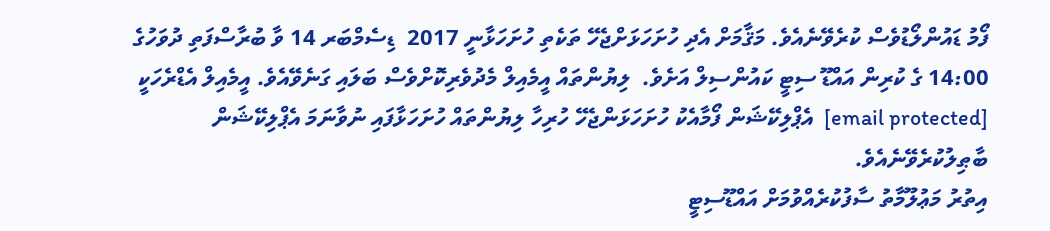ފޯމު ޑައުންލޯޑުވެސް ކުރެވޭނެއެވެ. މަޤާމަށް އެދި ހުށަހަޅަށްޖެހޭ ތަކެތި ހުށަހަޅާނީ 2017  ޑިސެމްބަރ 14 ވާ ބުރާސްފަތި ދުވަހުގެ 14:00 ގެ ކުރިން އައްޑޫ ސިޓީ ކައުންސިލް އަށެވެ.  ލިޔުންތައް އީމެއިލް މެދުވެރިކޮށްވެސް ބަލައި ގަނެވޭއެވެ. އީމެއިލް އެޑްރެހަކީ [email protected]  އެޕްލިކޭޝަން ފޯމާއެކު ހުށަހަޅަންޖެހޭ ހުރިހާ ލިޔުންތައް ހުށަހަޅާފައި ނުވާނަމަ އެޕްލިކޭޝަން ބާޠިލުކުރެވޭނެއެވެ.
އިތުރު މަޢުލޫމާތު ސާފުކުރެއްވުމަށް އައްޑޫސިޓީ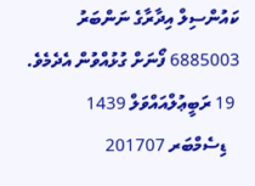ކައުންސިލް އިދާރާގެ ނަންބަރު 6885003 ފޯނަށް ގުޅުއްވުން އެދެމެވެ.
 19 ރަބީޢުލްއައްވަލް 1439
   ޑިސެމްބަރ 201707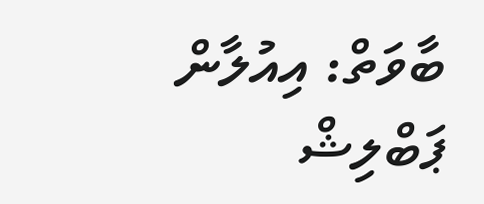ބާވަތް: އިއުލާން
ޕަބްލިޝް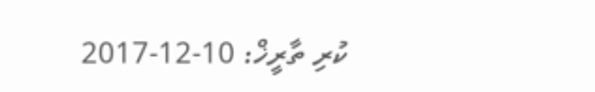ކުރި ތާރީޚް: 10-12-2017